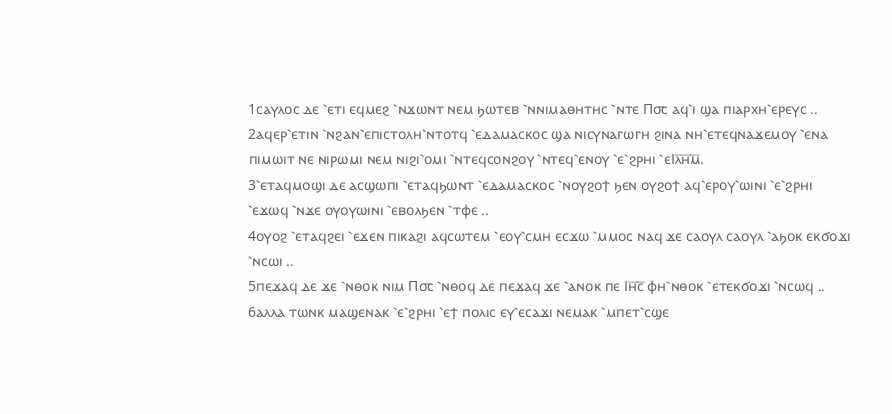1ⲥⲁⲩⲗⲟⲥ ⲇⲉ ⳿ⲉⲧⲓ ⲉϥⲙⲉϩ ⳿ⲛϫⲱⲛⲧ ⲛⲉⲙ ϧⲱⲧⲉⲃ ⳿ⲛⲛⲓⲙⲁⲑⲏⲧⲏⲥ ⳿ⲛⲧⲉ Ⲡ⳪ ⲁϥ⳿ⲓ ϣⲁ ⲡⲓⲁⲣⲭⲏ⳿ⲉⲣⲉⲩⲥ ..
2ⲁϥⲉⲣ⳿ⲉⲧⲓⲛ ⳿ⲛϩⲁⲛ⳿ⲉⲡⲓⲥⲧⲟⲗⲏ⳿ⲛⲧⲟⲧϥ ⳿ⲉⲇⲁⲙⲁⲥⲕⲟⲥ ϣⲁ ⲛⲓⲥⲩⲛⲁⲅⲱⲅⲏ ϩⲓⲛⲁ ⲛⲏ⳿ⲉⲧⲉϥⲛⲁϫⲉⲙⲟⲩ ⳿ⲉⲛⲁ ⲡⲓⲙⲱⲓⲧ ⲛⲉ ⲛⲓⲣⲱⲙⲓ ⲛⲉⲙ ⲛⲓϩⲓ⳿ⲟⲙⲓ ⳿ⲛⲧⲉϥⲥⲟⲛϩⲟⲩ ⳿ⲛⲧⲉϥ⳿ⲉⲛⲟⲩ ⳿ⲉ⳿ϩⲣⲏⲓ ⳿ⲉⲒⲗ̅ⲏ̅ⲙ̅.
3⳿ⲉⲧⲁϥⲙⲟϣⲓ ⲇⲉ ⲁⲥϣⲱⲡⲓ ⳿ⲉⲧⲁϥϧⲱⲛⲧ ⳿ⲉⲇⲁⲙⲁⲥⲕⲟⲥ ⳿ⲛⲟⲩϩⲟϯ ϧⲉⲛ ⲟⲩϩⲟϯ ⲁϥ⳿ⲉⲣⲟⲩ⳿ⲱⲓⲛⲓ ⳿ⲉ⳿ϩⲣⲏⲓ ⳿ⲉϫⲱϥ ⳿ⲛϫⲉ ⲟⲩⲟⲩⲱⲓⲛⲓ ⳿ⲉⲃⲟⲗϧⲉⲛ ⳿ⲧⲫⲉ ..
4ⲟⲩⲟϩ ⳿ⲉⲧⲁϥϩⲉⲓ ⳿ⲉϫⲉⲛ ⲡⲓⲕⲁϩⲓ ⲁϥⲥⲱⲧⲉⲙ ⳿ⲉⲟⲩ⳿ⲥⲙⲏ ⲉⲥϫⲱ ⳿ⲙⲙⲟⲥ ⲛⲁϥ ϫⲉ ⲥⲁⲟⲩⲗ ⲥⲁⲟⲩⲗ ⳿ⲁϧⲟⲕ ⲉⲕϭⲟϫⲓ ⳿ⲛⲥⲱⲓ ..
5ⲡⲉϫⲁϥ ⲇⲉ ϫⲉ ⳿ⲛⲑⲟⲕ ⲛⲓⲙ Ⲡ⳪ ⳿ⲛⲑⲟϥ ⲇⲉ ⲡⲉϫⲁϥ ϫⲉ ⳿ⲁⲛⲟⲕ ⲡⲉ Ⲓⲏ̅ⲥ̅ ⲫⲏ⳿ⲛⲑⲟⲕ ⳿ⲉⲧⲉⲕϭⲟϫⲓ ⳿ⲛⲥⲱϥ ..
6ⲁⲗⲗⲁ ⲧⲱⲛⲕ ⲙⲁϣⲉⲛⲁⲕ ⳿ⲉ⳿ϩⲣⲏⲓ ⳿ⲉϯ ⲡⲟⲗⲓⲥ ⲉⲩ⳿ⲉⲥⲁϫⲓ ⲛⲉⲙⲁⲕ ⳿ⲙⲡⲉⲧ⳿ⲥϣⲉ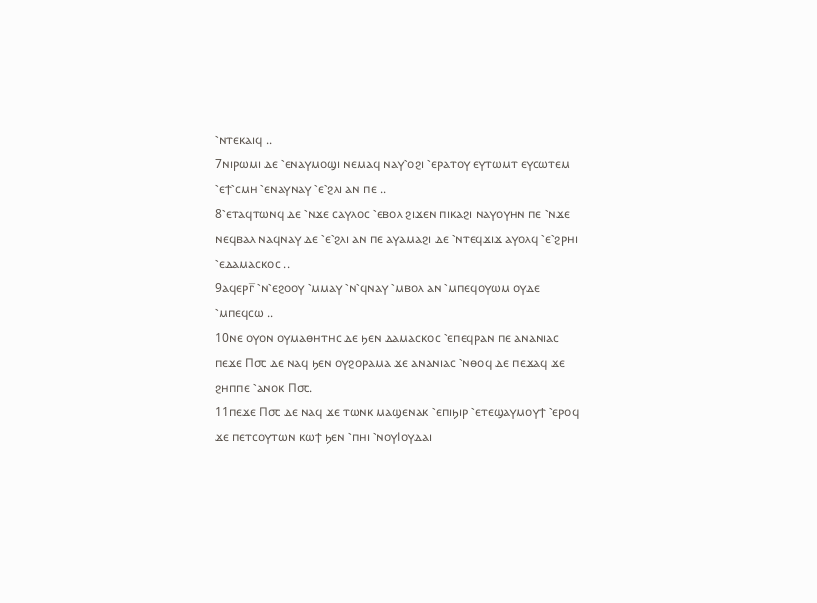⳿ⲛⲧⲉⲕⲁⲓϥ ..
7ⲛⲓⲣⲱⲙⲓ ⲇⲉ ⳿ⲉⲛⲁⲩⲙⲟϣⲓ ⲛⲉⲙⲁϥ ⲛⲁⲩ⳿ⲟϩⲓ ⳿ⲉⲣⲁⲧⲟⲩ ⲉⲩⲧⲱⲙⲧ ⲉⲩⲥⲱⲧⲉⲙ ⳿ⲉϯ⳿ⲥⲙⲏ ⳿ⲉⲛⲁⲩⲛⲁⲩ ⳿ⲉ⳿ϩⲗⲓ ⲁⲛ ⲡⲉ ..
8⳿ⲉⲧⲁϥⲧⲱⲛϥ ⲇⲉ ⳿ⲛϫⲉ ⲥⲁⲩⲗⲟⲥ ⳿ⲉⲃⲟⲗ ϩⲓϫⲉⲛ ⲡⲓⲕⲁϩⲓ ⲛⲁⲩⲟⲩⲏⲛ ⲡⲉ ⳿ⲛϫⲉ ⲛⲉϥⲃⲁⲗ ⲛⲁϥⲛⲁⲩ ⲇⲉ ⳿ⲉ⳿ϩⲗⲓ ⲁⲛ ⲡⲉ ⲁⲩⲁⲙⲁϩⲓ ⲇⲉ ⳿ⲛⲧⲉϥϫⲓϫ ⲁⲩⲟⲗϥ ⳿ⲉ⳿ϩⲣⲏⲓ ⳿ⲉⲇⲁⲙⲁⲥⲕⲟⲥ ..
9ⲁϥⲉⲣⲅ̅ ⳿ⲛ⳿ⲉϩⲟⲟⲩ ⳿ⲙⲙⲁⲩ ⳿ⲛ⳿ϥⲛⲁⲩ ⳿ⲙⲃⲟⲗ ⲁⲛ ⳿ⲙⲡⲉϥⲟⲩⲱⲙ ⲟⲩⲇⲉ ⳿ⲙⲡⲉϥⲥⲱ ..
10ⲛⲉ ⲟⲩⲟⲛ ⲟⲩⲙⲁⲑⲏⲧⲏⲥ ⲇⲉ ϧⲉⲛ ⲇⲁⲙⲁⲥⲕⲟⲥ ⳿ⲉⲡⲉϥⲣⲁⲛ ⲡⲉ ⲁⲛⲁⲛⲓⲁⲥ ⲡⲉϫⲉ Ⲡ⳪ ⲇⲉ ⲛⲁϥ ϧⲉⲛ ⲟⲩϩⲟⲣⲁⲙⲁ ϫⲉ ⲁⲛⲁⲛⲓⲁⲥ ⳿ⲛⲑⲟϥ ⲇⲉ ⲡⲉϫⲁϥ ϫⲉ ϩⲏⲡⲡⲉ ⳿ⲁⲛⲟⲕ Ⲡ⳪.
11ⲡⲉϫⲉ Ⲡ⳪ ⲇⲉ ⲛⲁϥ ϫⲉ ⲧⲱⲛⲕ ⲙⲁϣⲉⲛⲁⲕ ⳿ⲉⲡⲓϧⲓⲣ ⳿ⲉⲧⲉϣⲁⲩⲙⲟⲩϯ ⳿ⲉⲣⲟϥ ϫⲉ ⲡⲉⲧⲥⲟⲩⲧⲱⲛ ⲕⲱϯ ϧⲉⲛ ⳿ⲡⲏⲓ ⳿ⲛⲟⲩⲒⲟⲩⲇⲁⲓ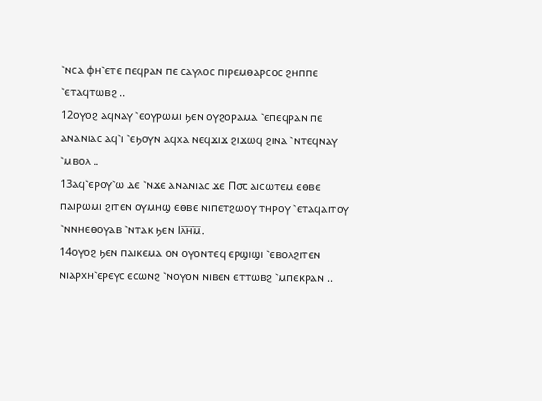⳿ⲛⲥⲁ ⲫⲏ⳿ⲉⲧⲉ ⲡⲉϥⲣⲁⲛ ⲡⲉ ⲥⲁⲩⲗⲟⲥ ⲡⲓⲣⲉⲙⲑⲁⲣⲥⲟⲥ ϩⲏⲡⲡⲉ ⳿ⲉⲧⲁϥⲧⲱⲃϩ ..
12ⲟⲩⲟϩ ⲁϥⲛⲁⲩ ⳿ⲉⲟⲩⲣⲱⲙⲓ ϧⲉⲛ ⲟⲩϩⲟⲣⲁⲙⲁ ⳿ⲉⲡⲉϥⲣⲁⲛ ⲡⲉ ⲁⲛⲁⲛⲓⲁⲥ ⲁϥ⳿ⲓ ⳿ⲉϧⲟⲩⲛ ⲁϥⲭⲁ ⲛⲉϥϫⲓϫ ϩⲓϫⲱϥ ϩⲓⲛⲁ ⳿ⲛⲧⲉϥⲛⲁⲩ ⳿ⲙⲃⲟⲗ ..
13ⲁϥ⳿ⲉⲣⲟⲩ⳿ⲱ ⲇⲉ ⳿ⲛϫⲉ ⲁⲛⲁⲛⲓⲁⲥ ϫⲉ Ⲡ⳪ ⲁⲓⲥⲱⲧⲉⲙ ⲉⲑⲃⲉ ⲡⲁⲓⲣⲱⲙⲓ ϩⲓⲧⲉⲛ ⲟⲩⲙⲏϣ ⲉⲑⲃⲉ ⲛⲓⲡⲉⲧϩⲱⲟⲩ ⲧⲏⲣⲟⲩ ⳿ⲉⲧⲁϥⲁⲓⲧⲟⲩ ⳿ⲛⲛⲏⲉⲑⲟⲩⲁⲃ ⳿ⲛⲧⲁⲕ ϧⲉⲛ Ⲓⲗ̅ⲏ̅ⲙ̅.
14ⲟⲩⲟϩ ϧⲉⲛ ⲡⲁⲓⲕⲉⲙⲁ ⲟⲛ ⲟⲩⲟⲛⲧⲉϥ ⲉⲣϣⲓϣⲓ ⳿ⲉⲃⲟⲗϩⲓⲧⲉⲛ ⲛⲓⲁⲣⲭⲏ⳿ⲉⲣⲉⲩⲥ ⲉⲥⲱⲛϩ ⳿ⲛⲟⲩⲟⲛ ⲛⲓⲃⲉⲛ ⲉⲧⲧⲱⲃϩ ⳿ⲙⲡⲉⲕⲣⲁⲛ ..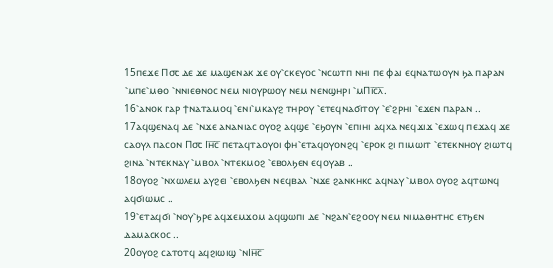15ⲡⲉϫⲉ Ⲡ⳪ ⲇⲉ ϫⲉ ⲙⲁϣⲉⲛⲁⲕ ϫⲉ ⲟⲩ⳿ⲥⲕⲉⲩⲟⲥ ⳿ⲛⲥⲱⲧⲡ ⲛⲏⲓ ⲡⲉ ⲫⲁⲓ ⲉϥⲛⲁⲧⲱⲟⲩⲛ ϧⲁ ⲡⲁⲣⲁⲛ ⳿ⲙⲡⲉ⳿ⲙⲑⲟ ⳿ⲛⲛⲓⲉⲑⲛⲟⲥ ⲛⲉⲙ ⲛⲓⲟⲩⲣⲱⲟⲩ ⲛⲉⲙ ⲛⲉⲛϣⲏⲣⲓ ⳿ⲙⲠⲓ̅ⲥ̅ⲗ̅.
16⳿ⲁⲛⲟⲕ ⲅⲁⲣ ϯⲛⲁⲧⲁⲙⲟϥ ⳿ⲉⲛⲓ⳿ⲙⲕⲁⲩϩ ⲧⲏⲣⲟⲩ ⳿ⲉⲧⲉϥⲛⲁϭⲓⲧⲟⲩ ⳿ⲉ⳿ϩⲣⲏⲓ ⳿ⲉϫⲉⲛ ⲡⲁⲣⲁⲛ ..
17ⲁϥϣⲉⲛⲁϥ ⲇⲉ ⳿ⲛϫⲉ ⲁⲛⲁⲛⲓⲁⲥ ⲟⲩⲟϩ ⲁϥϣⲉ ⳿ⲉϧⲟⲩⲛ ⳿ⲉⲡⲓⲏⲓ ⲁϥⲭⲁ ⲛⲉϥϫⲓϫ ⳿ⲉϫⲱϥ ⲡⲉϫⲁϥ ϫⲉ ⲥⲁⲟⲩⲗ ⲡⲁⲥⲟⲛ Ⲡ⳪ Ⲓⲏ̅ⲥ̅ ⲡⲉⲧⲁϥⲧⲁⲟⲩⲟⲓ ⲫⲏ⳿ⲉⲧⲁϥⲟⲩⲟⲛϩϥ ⳿ⲉⲣⲟⲕ ϩⲓ ⲡⲓⲙⲱⲓⲧ ⳿ⲉⲧⲉⲕⲛⲏⲟⲩ ϩⲓⲱⲧϥ ϩⲓⲛⲁ ⳿ⲛⲧⲉⲕⲛⲁⲩ ⳿ⲙⲃⲟⲗ ⳿ⲛⲧⲉⲕⲙⲟϩ ⳿ⲉⲃⲟⲗϧⲉⲛ ⲉϥⲟⲩⲁⲃ ..
18ⲟⲩⲟϩ ⳿ⲛⲭⲱⲗⲉⲙ ⲁⲩϩⲉⲓ ⳿ⲉⲃⲟⲗϧⲉⲛ ⲛⲉϥⲃⲁⲗ ⳿ⲛϫⲉ ϩⲁⲛⲕⲏⲕⲥ ⲁϥⲛⲁⲩ ⳿ⲙⲃⲟⲗ ⲟⲩⲟϩ ⲁϥⲧⲱⲛϥ ⲁϥϭⲓⲱⲙⲥ ..
19⳿ⲉⲧⲁϥϭⲓ ⳿ⲛⲟⲩ⳿ϧⲣⲉ ⲁϥϫⲉⲙϫⲟⲙ ⲁϥϣⲱⲡⲓ ⲇⲉ ⳿ⲛϩⲁⲛ⳿ⲉϩⲟⲟⲩ ⲛⲉⲙ ⲛⲓⲙⲁⲑⲏⲧⲏⲥ ⲉⲧϧⲉⲛ ⲇⲁⲙⲁⲥⲕⲟⲥ ..
20ⲟⲩⲟϩ ⲥⲁⲧⲟⲧϥ ⲁϥϩⲓⲱⲓϣ ⳿ⲛⲒⲏ̅ⲥ̅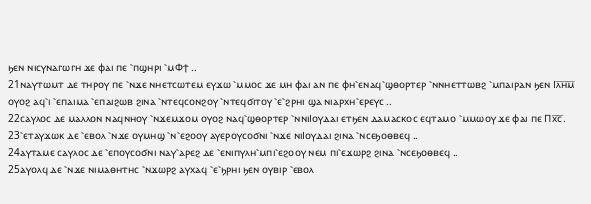ϧⲉⲛ ⲛⲓⲥⲩⲛⲁⲅⲱⲅⲏ ϫⲉ ⲫⲁⲓ ⲡⲉ ⳿ⲡϣⲏⲣⲓ ⳿ⲙⲪϯ ..
21ⲛⲁⲩⲧⲱⲙⲧ ⲇⲉ ⲧⲏⲣⲟⲩ ⲡⲉ ⳿ⲛϫⲉ ⲛⲏⲉⲧⲥⲱⲧⲉⲙ ⲉⲩϫⲱ ⳿ⲙⲙⲟⲥ ϫⲉ ⲙⲏ ⲫⲁⲓ ⲁⲛ ⲡⲉ ⲫⲏ⳿ⲉⲛⲁϥ⳿ϣⲑⲟⲣⲧⲉⲣ ⳿ⲛⲛⲏⲉⲧⲧⲱⲃϩ ⳿ⲙⲡⲁⲓⲣⲁⲛ ϧⲉⲛ Ⲓⲗ̅ⲏ̅ⲙ̅ ⲟⲩⲟϩ ⲁϥ⳿ⲓ ⳿ⲉⲡⲁⲓⲙⲁ ⳿ⲉⲡⲁⲓϩⲱⲃ ϩⲓⲛⲁ ⳿ⲛⲧⲉϥⲥⲟⲛϩⲟⲩ ⳿ⲛⲧⲉϥϭⲓⲧⲟⲩ ⳿ⲉ⳿ϩⲣⲏⲓ ϣⲁ ⲛⲓⲁⲣⲭⲏ⳿ⲉⲣⲉⲩⲥ ..
22ⲥⲁⲩⲗⲟⲥ ⲇⲉ ⲙⲁⲗⲗⲟⲛ ⲛⲁϥⲛⲏⲟⲩ ⳿ⲛϫⲉⲙϫⲟⲙ ⲟⲩⲟϩ ⲛⲁϥ⳿ϣⲑⲟⲣⲧⲉⲣ ⳿ⲛⲛⲓⲒⲟⲩⲇⲁⲓ ⲉⲧϧⲉⲛ ⲇⲁⲙⲁⲥⲕⲟⲥ ⲉϥⲧⲁⲙⲟ ⳿ⲙⲙⲱⲟⲩ ϫⲉ ⲫⲁⲓ ⲡⲉ Ⲡⲭ̅ⲥ̅.
23⳿ⲉⲧⲁⲩϫⲱⲕ ⲇⲉ ⳿ⲉⲃⲟⲗ ⳿ⲛϫⲉ ⲟⲩⲙⲏϣ ⳿ⲛ⳿ⲉϩⲟⲟⲩ ⲁⲩⲉⲣⲟⲩⲥⲟϭⲛⲓ ⳿ⲛϫⲉ ⲛⲓⲒⲟⲩⲇⲁⲓ ϩⲓⲛⲁ ⳿ⲛⲥⲉϧⲟⲑⲃⲉϥ ..
24ⲁⲩⲧⲁⲙⲉ ⲥⲁⲩⲗⲟⲥ ⲇⲉ ⳿ⲉⲡⲟⲩⲥⲟϭⲛⲓ ⲛⲁⲩ⳿ⲁⲣⲉϩ ⲇⲉ ⳿ⲉⲛⲓⲡⲩⲗⲏ⳿ⲙⲡⲓ⳿ⲉϩⲟⲟⲩ ⲛⲉⲙ ⲡⲓ⳿ⲉϫⲱⲣϩ ϩⲓⲛⲁ ⳿ⲛⲥⲉϧⲟⲑⲃⲉϥ ..
25ⲁⲩⲟⲗϥ ⲇⲉ ⳿ⲛϫⲉ ⲛⲓⲙⲁⲑⲏⲧⲏⲥ ⳿ⲛϫⲱⲣϩ ⲁⲩⲭⲁϥ ⳿ⲉ⳿ϧⲣⲏⲓ ϧⲉⲛ ⲟⲩⲃⲓⲣ ⳿ⲉⲃⲟⲗ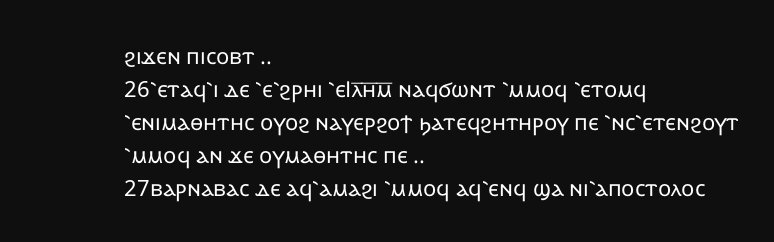ϩⲓϫⲉⲛ ⲡⲓⲥⲟⲃⲧ ..
26⳿ⲉⲧⲁϥ⳿ⲓ ⲇⲉ ⳿ⲉ⳿ϩⲣⲏⲓ ⳿ⲉⲒⲗ̅ⲏ̅ⲙ̅ ⲛⲁϥϭⲱⲛⲧ ⳿ⲙⲙⲟϥ ⳿ⲉⲧⲟⲙϥ ⳿ⲉⲛⲓⲙⲁⲑⲏⲧⲏⲥ ⲟⲩⲟϩ ⲛⲁⲩⲉⲣϩⲟϯ ϧⲁⲧⲉϥϩⲏⲧⲏⲣⲟⲩ ⲡⲉ ⳿ⲛⲥ⳿ⲉⲧⲉⲛϩⲟⲩⲧ ⳿ⲙⲙⲟϥ ⲁⲛ ϫⲉ ⲟⲩⲙⲁⲑⲏⲧⲏⲥ ⲡⲉ ..
27ⲃⲁⲣⲛⲁⲃⲁⲥ ⲇⲉ ⲁϥ⳿ⲁⲙⲁϩⲓ ⳿ⲙⲙⲟϥ ⲁϥ⳿ⲉⲛϥ ϣⲁ ⲛⲓ⳿ⲁⲡⲟⲥⲧⲟⲗⲟⲥ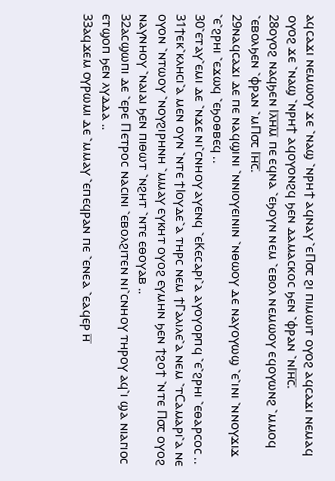ⲁϥⲥⲁϫⲓ ⲛⲉⲙⲱⲟⲩ ϫⲉ ⳿ⲛⲁϣ ⳿ⲛⲣⲏϯ ⲁϥⲛⲁⲩ ⳿ⲉⲠ⳪ ϩⲓ ⲡⲓⲙⲱⲓⲧ ⲟⲩⲟϩ ⲁϥⲥⲁϫⲓ ⲛⲉⲙⲁϥ ⲟⲩⲟϩ ϫⲉ ⳿ⲛⲁϣ ⳿ⲛⲣⲏϯ ⲁϥⲟⲩⲟⲛϩϥ ϧⲉⲛ ⲇⲁⲙⲁⲥⲕⲟⲥ ϧⲉⲛ ⳿ⲫⲣⲁⲛ ⳿ⲛⲒⲏ̅ⲥ̅.
28ⲟⲩⲟϩ ⲛⲁϥϧⲉⲛ Ⲓⲗ̅ⲏ̅ⲙ̅ ⲡⲉ ⲉϥⲛⲁ ⳿ⲉϧⲟⲩⲛ ⲛⲉⲙ ⳿ⲉⲃⲟⲗ ⲛⲉⲙⲱⲟⲩ ⲉϥⲟⲩⲱⲛϩ ⳿ⲙⲙⲟϥ ⳿ⲉⲃⲟⲗϧⲉⲛ ⳿ⲫⲣⲁⲛ ⳿ⲙⲠ⳪ Ⲓⲏ̅ⲥ̅.
29ⲛⲁϥⲥⲁϫⲓ ⲇⲉ ⲡⲉ ⲛⲁϥϣⲓⲛⲓ ⳿ⲛⲛⲓⲟⲩⲉⲓⲛⲓⲛ ⳿ⲛⲑⲱⲟⲩ ⲇⲉ ⲛⲁⲩⲟⲩⲱϣ ⳿ⲉ⳿ⲓⲛⲓ ⳿ⲛⲛⲟⲩϫⲓϫ ⳿ⲉ⳿ϩⲣⲏⲓ ⳿ⲉϫⲱϥ ⳿ⲉϧⲟⲑⲃⲉϥ ..
30⳿ⲉⲧⲁⲩ⳿ⲉⲙⲓ ⲇⲉ ⳿ⲛϫⲉ ⲛⲓ⳿ⲥⲛⲏⲟⲩ ⲁⲩⲉⲛϥ ⳿ⲉⲔⲉⲥⲁⲣⲓ⳿ⲁ ⲁⲩⲟⲩⲟⲣⲡϥ ⳿ⲉ⳿ϩⲣⲏⲓ ⳿ⲉⲑⲁⲣⲥⲟⲥ ..
31ϯⲉⲕ⳿ⲕⲗⲏⲥⲓ⳿ⲁ ⲙⲉⲛ ⲟⲩⲛ ⳿ⲛⲧⲉ ϯⲒⲟⲩⲇⲉ⳿ⲁ ⲧⲏⲣⲥ ⲛⲉⲙ ϯⲄⲁⲗⲓⲗⲉ⳿ⲁ ⲛⲉⲙ ⳿ⲧⲤⲁⲙⲁⲣⲓ⳿ⲁ ⲛⲉ ⲟⲩⲟⲛ ⳿ⲛⲧⲱⲟⲩ ⳿ⲛⲟⲩϩⲓⲣⲏⲛⲏ ⳿ⲙⲙⲁⲩ ⲉⲩⲕⲏⲧ ⲟⲩⲟϩ ⲉⲩⲙⲏⲛ ϧⲉⲛ ϯϩⲟϯ ⳿ⲛⲧⲉ Ⲡ⳪ ⲟⲩⲟϩ ⲛⲁⲩⲛⲏⲟⲩ ⳿ⲛⲁⲓⲁⲓ ϧⲉⲛ ⲡⲓⲑⲱⲧ ⳿ⲛϩⲏⲧ ⳿ⲛⲧⲉ ⲉⲑⲟⲩⲁⲃ ..
32ⲁⲥϣⲱⲡⲓ ⲇⲉ ⳿ⲉⲣⲉ Ⲡⲉⲧⲣⲟⲥ ⲛⲁⲥⲓⲛⲓ ⳿ⲉⲃⲟⲗϩⲓⲧⲉⲛ ⲛⲓ⳿ⲥⲛⲏⲟⲩ ⲧⲏⲣⲟⲩ ⲁϥ⳿ⲓ ϣⲁ ⲛⲓⲁⲅⲓⲟⲥ ⲉⲧϣⲟⲡ ϧⲉⲛ ⲗⲩⲇⲇⲁ ..
33ⲁϥϫⲉⲙ ⲟⲩⲣⲱⲙⲓ ⲇⲉ ⳿ⲙⲙⲁⲩ ⳿ⲉⲡⲉϥⲣⲁⲛ ⲡⲉ ⳿ⲉⲛⲉⲁ ⳿ⲉⲁϥⲉⲣ ⲏ̅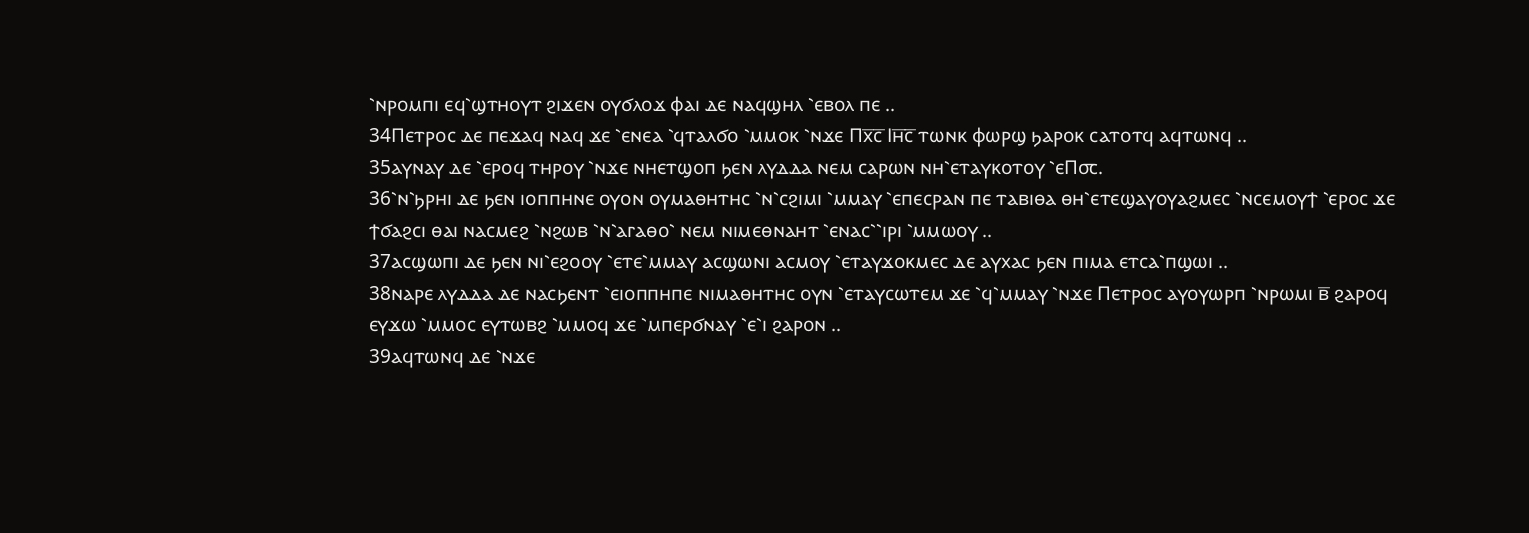⳿ⲛⲣⲟⲙⲡⲓ ⲉϥ⳿ϣⲧⲏⲟⲩⲧ ϩⲓϫⲉⲛ ⲟⲩϭⲗⲟϫ ⲫⲁⲓ ⲇⲉ ⲛⲁϥϣⲏⲗ ⳿ⲉⲃⲟⲗ ⲡⲉ ..
34Ⲡⲉⲧⲣⲟⲥ ⲇⲉ ⲡⲉϫⲁϥ ⲛⲁϥ ϫⲉ ⳿ⲉⲛⲉⲁ ⳿ϥⲧⲁⲗϭⲟ ⳿ⲙⲙⲟⲕ ⳿ⲛϫⲉ Ⲡⲭ̅ⲥ̅ Ⲓⲏ̅ⲥ̅ ⲧⲱⲛⲕ ⲫⲱⲣϣ ϧⲁⲣⲟⲕ ⲥⲁⲧⲟⲧϥ ⲁϥⲧⲱⲛϥ ..
35ⲁⲩⲛⲁⲩ ⲇⲉ ⳿ⲉⲣⲟϥ ⲧⲏⲣⲟⲩ ⳿ⲛϫⲉ ⲛⲏⲉⲧϣⲟⲡ ϧⲉⲛ ⲗⲩⲇⲇⲁ ⲛⲉⲙ ⲥⲁⲣⲱⲛ ⲛⲏ⳿ⲉⲧⲁⲩⲕⲟⲧⲟⲩ ⳿ⲉⲠ⳪.
36⳿ⲛ⳿ϧⲣⲏⲓ ⲇⲉ ϧⲉⲛ ⲓⲟⲡⲡⲏⲛⲉ ⲟⲩⲟⲛ ⲟⲩⲙⲁⲑⲏⲧⲏⲥ ⳿ⲛ⳿ⲥϩⲓⲙⲓ ⳿ⲙⲙⲁⲩ ⳿ⲉⲡⲉⲥⲣⲁⲛ ⲡⲉ ⲧⲁⲃⲓⲑⲁ ⲑⲏ⳿ⲉⲧⲉϣⲁⲩⲟⲩⲁϩⲙⲉⲥ ⳿ⲛⲥⲉⲙⲟⲩϯ ⳿ⲉⲣⲟⲥ ϫⲉ ϯϭⲁϩⲥⲓ ⲑⲁⲓ ⲛⲁⲥⲙⲉϩ ⳿ⲛϩⲱⲃ ⳿ⲛ⳿ⲁⲅⲁⲑⲟ⳿ ⲛⲉⲙ ⲛⲓⲙⲉⲑⲛⲁⲏⲧ ⳿ⲉⲛⲁⲥ⳿⳿ⲓⲣⲓ ⳿ⲙⲙⲱⲟⲩ ..
37ⲁⲥϣⲱⲡⲓ ⲇⲉ ϧⲉⲛ ⲛⲓ⳿ⲉϩⲟⲟⲩ ⳿ⲉⲧⲉ⳿ⲙⲙⲁⲩ ⲁⲥϣⲱⲛⲓ ⲁⲥⲙⲟⲩ ⳿ⲉⲧⲁⲩϫⲟⲕⲙⲉⲥ ⲇⲉ ⲁⲩⲭⲁⲥ ϧⲉⲛ ⲡⲓⲙⲁ ⲉⲧⲥⲁ⳿ⲡϣⲱⲓ ..
38ⲛⲁⲣⲉ ⲗⲩⲇⲇⲁ ⲇⲉ ⲛⲁⲥϧⲉⲛⲧ ⳿ⲉⲓⲟⲡⲡⲏⲡⲉ ⲛⲓⲙⲁⲑⲏⲧⲏⲥ ⲟⲩⲛ ⳿ⲉⲧⲁⲩⲥⲱⲧⲉⲙ ϫⲉ ⳿ϥ⳿ⲙⲙⲁⲩ ⳿ⲛϫⲉ Ⲡⲉⲧⲣⲟⲥ ⲁⲩⲟⲩⲱⲣⲡ ⳿ⲛⲣⲱⲙⲓ ⲃ̅ ϩⲁⲣⲟϥ ⲉⲩϫⲱ ⳿ⲙⲙⲟⲥ ⲉⲩⲧⲱⲃϩ ⳿ⲙⲙⲟϥ ϫⲉ ⳿ⲙⲡⲉⲣϭⲛⲁⲩ ⳿ⲉ⳿ⲓ ϩⲁⲣⲟⲛ ..
39ⲁϥⲧⲱⲛϥ ⲇⲉ ⳿ⲛϫⲉ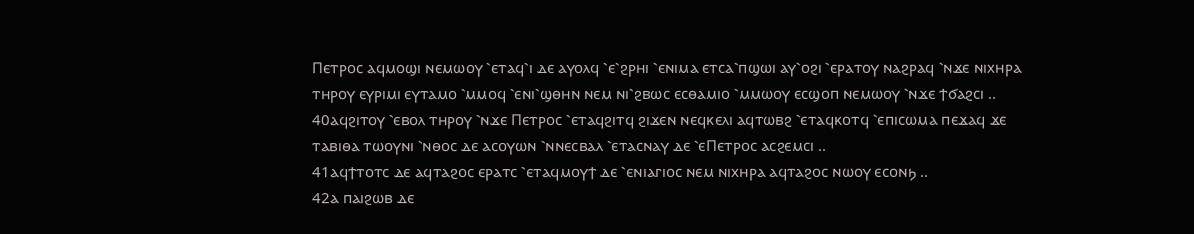Ⲡⲉⲧⲣⲟⲥ ⲁϥⲙⲟϣⲓ ⲛⲉⲙⲱⲟⲩ ⳿ⲉⲧⲁϥ⳿ⲓ ⲇⲉ ⲁⲩⲟⲗϥ ⳿ⲉ⳿ϩⲣⲏⲓ ⳿ⲉⲛⲓⲙⲁ ⲉⲧⲥⲁ⳿ⲡϣⲱⲓ ⲁⲩ⳿ⲟϩⲓ ⳿ⲉⲣⲁⲧⲟⲩ ⲛⲁϩⲣⲁϥ ⳿ⲛϫⲉ ⲛⲓⲭⲏⲣⲁ ⲧⲏⲣⲟⲩ ⲉⲩⲣⲓⲙⲓ ⲉⲩⲧⲁⲙⲟ ⳿ⲙⲙⲟϥ ⳿ⲉⲛⲓ⳿ϣⲑⲏⲛ ⲛⲉⲙ ⲛⲓ⳿ϩⲃⲱⲥ ⲉⲥⲑⲁⲙⲓⲟ ⳿ⲙⲙⲱⲟⲩ ⲉⲥϣⲟⲡ ⲛⲉⲙⲱⲟⲩ ⳿ⲛϫⲉ ϯϭⲁϩⲥⲓ ..
40ⲁϥϩⲓⲧⲟⲩ ⳿ⲉⲃⲟⲗ ⲧⲏⲣⲟⲩ ⳿ⲛϫⲉ Ⲡⲉⲧⲣⲟⲥ ⳿ⲉⲧⲁϥϩⲓⲧϥ ϩⲓϫⲉⲛ ⲛⲉϥⲕⲉⲗⲓ ⲁϥⲧⲱⲃϩ ⳿ⲉⲧⲁϥⲕⲟⲧϥ ⳿ⲉⲡⲓⲥⲱⲙⲁ ⲡⲉϫⲁϥ ϫⲉ ⲧⲁⲃⲓⲑⲁ ⲧⲱⲟⲩⲛⲓ ⳿ⲛⲑⲟⲥ ⲇⲉ ⲁⲥⲟⲩⲱⲛ ⳿ⲛⲛⲉⲥⲃⲁⲗ ⳿ⲉⲧⲁⲥⲛⲁⲩ ⲇⲉ ⳿ⲉⲠⲉⲧⲣⲟⲥ ⲁⲥϩⲉⲙⲥⲓ ..
41ⲁϥϯⲧⲟⲧⲥ ⲇⲉ ⲁϥⲧⲁϩⲟⲥ ⲉⲣⲁⲧⲥ ⳿ⲉⲧⲁϥⲙⲟⲩϯ ⲇⲉ ⳿ⲉⲛⲓⲁⲅⲓⲟⲥ ⲛⲉⲙ ⲛⲓⲭⲏⲣⲁ ⲁϥⲧⲁϩⲟⲥ ⲛⲱⲟⲩ ⲉⲥⲟⲛϧ ..
42ⲁ ⲡⲁⲓϩⲱⲃ ⲇⲉ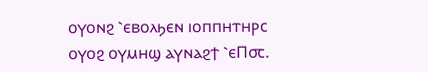ⲟⲩⲟⲛϩ ⳿ⲉⲃⲟⲗϧⲉⲛ ⲓⲟⲡⲡⲏⲧⲏⲣⲥ ⲟⲩⲟϩ ⲟⲩⲙⲏϣ ⲁⲩⲛⲁϩϯ ⳿ⲉⲠ⳪.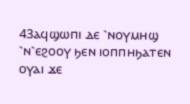43ⲁϥϣⲱⲡⲓ ⲇⲉ ⳿ⲛⲟⲩⲙⲏϣ ⳿ⲛ⳿ⲉϩⲟⲟⲩ ϧⲉⲛ ⲓⲟⲡⲡⲏϧⲁⲧⲉⲛ ⲟⲩⲁⲓ ϫⲉ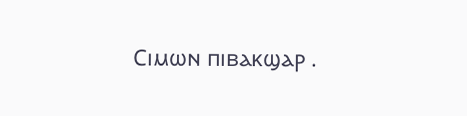Ⲥⲓⲙⲱⲛ ⲡⲓⲃⲁⲕϣⲁⲣ .